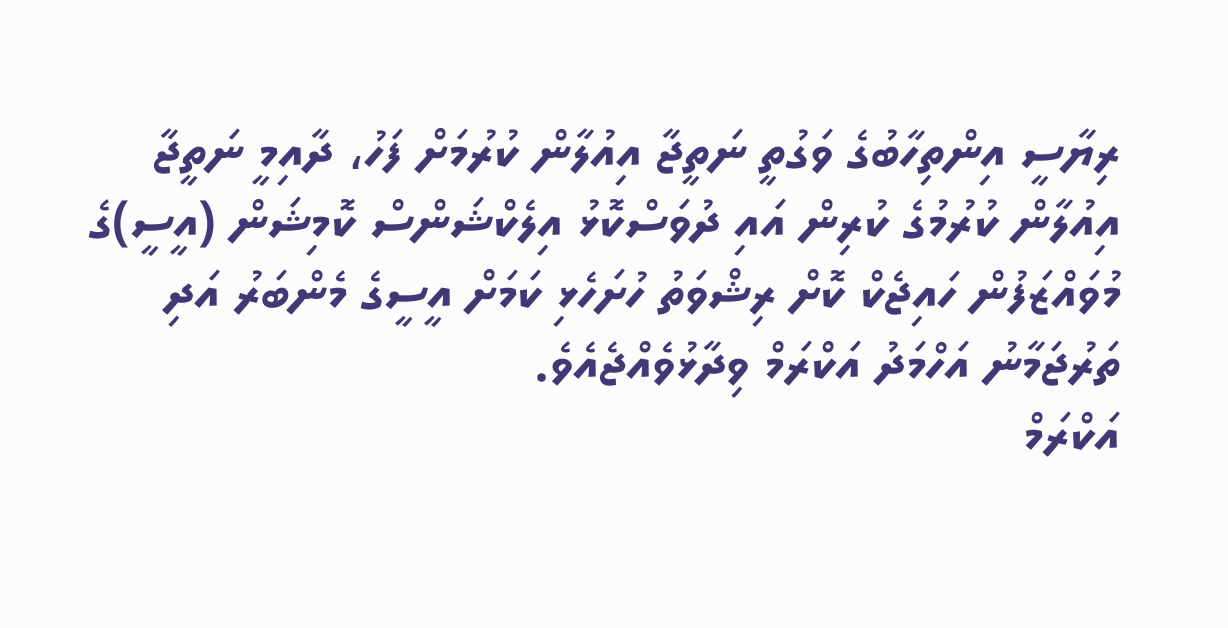ރިޔާސީ އިންތިހާބުގެ ވަގުތީ ނަތީޖާ އިއުލާން ކުރުމަށް ފަހު، ދާއިމީ ނަތީޖާ އިއުލާން ކުރުމުގެ ކުރިން އައި ދުވަސްކޮޅު އިލެކްޝަންސް ކޮމިޝަން (އީސީ)ގެ މުވައްޒަފުން ހައިޖެކް ކޮށް ރިޝްވަތު ހުށަހެޅި ކަމަށް އީސީގެ މެންބަރު އަދި ތަރުޖަމާނު އަހްމަދު އަކްރަމް ވިދާޅުވެއްޖެއެވެ.
އަކްރަމް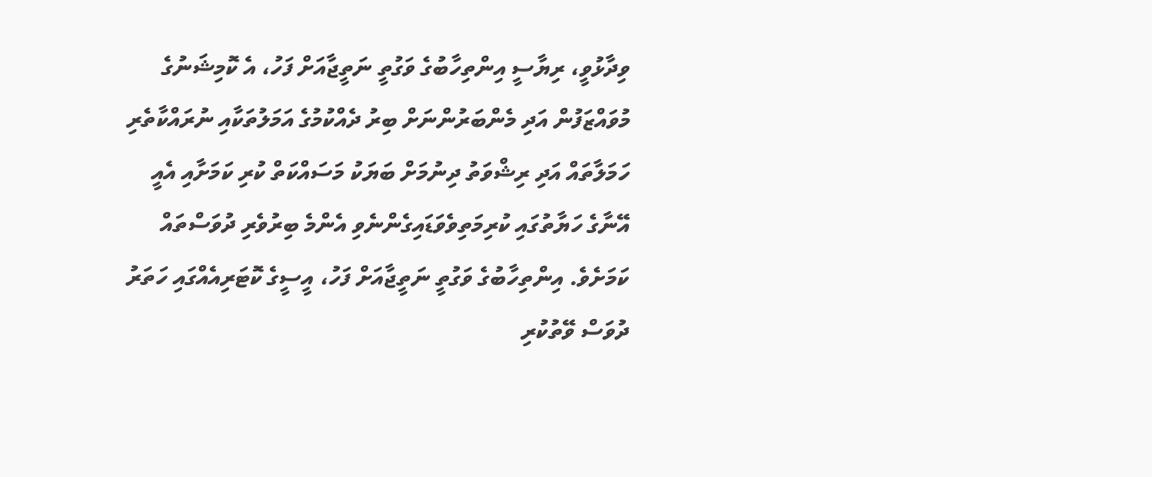ވިދާޅުވީ، ރިޔާސީ އިންތިހާބުގެ ވަގުތީ ނަތީޖާއަށް ފަހު، އެ ކޮމިޝަނުގެ މުވައްޒަފުން އަދި މެންބަރުންނަށް ބިރު ދެއްކުމުގެ އަމަލުތަކާއި ނުރައްކާތެރި ހަމަލާތައް އަދި ރިޝްވަތު ދިނުމަށް ބަޔަކު މަސައްކަތް ކުރި ކަމަށާއި އެއީ އޭނާގެ ހަޔާތުގައި ކުރިމަތިވެވަޑައިގެންނެވި އެންމެ ބިރުވެރި ދުވަސްތައް ކަމަށެވެ. އިންތިހާބުގެ ވަގުތީ ނަތީޖާއަށް ފަހު، އީސީގެ ކޮޓަރިއެއްގައި ހަތަރު ދުވަސް ވޭތުކުރި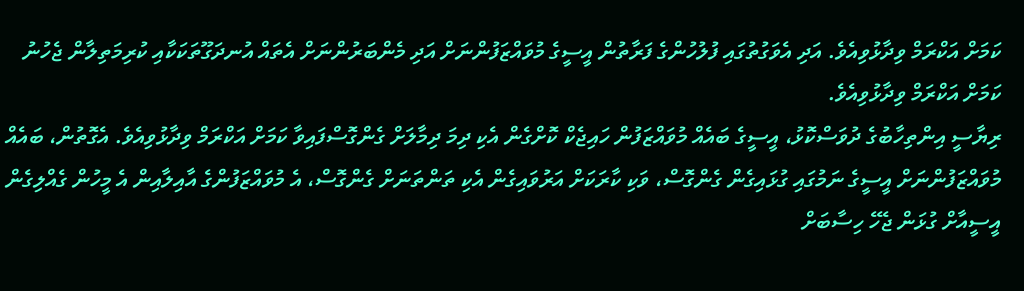ކަމަށް އަކްރަމް ވިދާޅުވިއެވެ. އަދި އެވަގުތުގައި ފުލުހުންގެ ފަރާތުން އީސީގެ މުވައްޒަފުންނަށް އަދި މެންބަރުންނަށް އެތައް އުނދަގޫތަކަކާއި ކުރިމަތިލާން ޖެހުނު ކަމަށް އަކްރަމް ވިދާޅުވިއެވެ.
ރިޔާސީ އިންތިހާބުގެ ދުވަސްކޮޅު، އީސީގެ ބައެއް މުވައްޒަފުން ހައިޖެކް ކޮށްގެން އެކި ދިމަ ދިމާލަށް ގެންގޮސްފައިވާ ކަމަށް އަކްރަމް ވިދާޅުވިއެވެ. އެގޮތުން، ބައެއް މުވައްޒަފުންނަށް އީސީގެ ނަމުގައި ގުޅައިގެން ގެންގޮސް، ވަކި ކާރަކަށް އަރުވައިގެން އެކި ތަންތަނަށް ގެންގޮސް، އެ މުވައްޒަފުންގެ އާއިލާއިން އެ މީހުން ގެއްލިގެން އީސީއާށް ގުޅަން ޖެހޭ ހިސާބަށް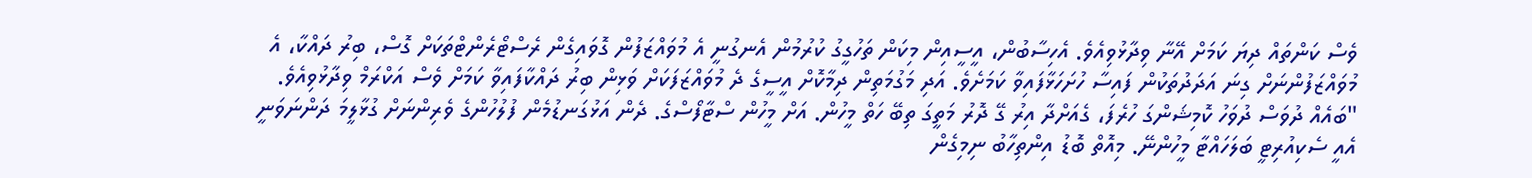ވެސް ކަންތައް ދިޔަ ކަމަށް އޭނާ ވިދާޅުވިއެވެ. އެހިސާބުން، އީސީއިން މިކަން ތަހުގީގު ކުރުމުން އެނގުނީ އެ މުވައްޒަފުން ގޮވައިގެން ރެސްޓޯރެންޓްތަކަށް ގޮސް، ބިރު ދައްކާ، އެ މުވައްޒަފުންނަށް ގިނަ އަދަދުތަކުން ފައިސާ ހުށަހަޅާފައިވާ ކަމަށެވެ. އަދި މަގުމަތިން ދިމާކޮށް އީސީގެ ދެ މުވައްޒަފަކަށް ވަޅިން ބިރު ދައްކާފައިވާ ކަމަށް ވެސް އަކްރަމް ވިދާޅުވިއެވެ.
"ބައެއް ދުވަސް ދުވަހު ކޮމިޝަންގަ ހުރެފަ، ގެއަށްދާ އިރު ގޭ ދޮރު މަތީގަ ތިބޭ ހަތް މީހުން. އަށް މީހުން ސްޓާފޯސްގެ. ދެން އަޅުގަނޑުމެން ފުލުހުންގެ ވެރިންނަށް ގުޅާލީމަ ދަންނަވަނީ އެއީ ސެކިއުރިޓީ ބަލަހައްޓާ މީހުންނޭ. މިއޮތް ބޮޑު އިންތިހާބު ނިމިގެން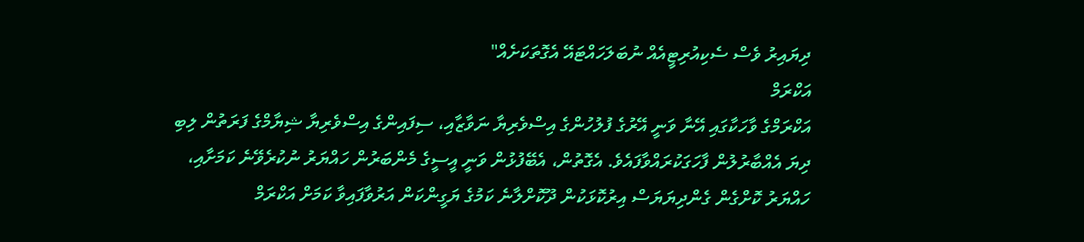ދިޔައިރު ވެސް ސެކިއުރިޓީއެއް ނުބަލަހައްޓައޭ އެގޮތަކަށެއް"
އަކްރަމް
އަކްރަމްގެ ވާހަކާގައި އޭނާ ވަނީ އޭރުގެ ފުލުހުންގެ އިސްވެރިޔާ ނަވާޒާއި، ސިފައިންގެ އިސްވެރިޔާ ޝިޔާމްގެ ފަރަތުން ލިބި ދިޔަ އެއްބާރުލުން ފާހަގަކުރައްވާފައެވެ. އެގޮތުން، އެބޭފުޅުން ވަނީ އީސީގެ މެންބަރުން ހައްޔަރު ނުކުރެވޭނެ ކަމަށާއި، ހައްޔަރު ކޮށްގެން ގެންދިޔަޔަސް އިރުކޮޅަކުން ދޫކޮށްލާނެ ކަމުގެ ޔަގީންކަން އަރުވާފައިވާ ކަމަށް އަކްރަމް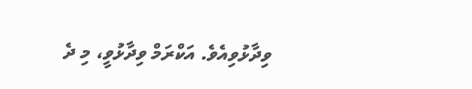ވިދާޅުވިއެވެ. އަކްރަމް ވިދާޅުވީ، މި ދެ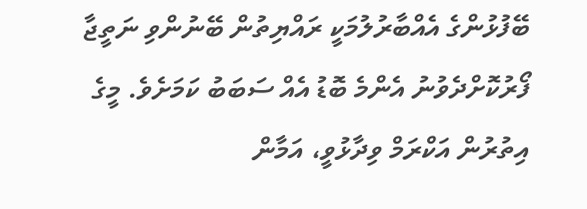ބޭފުޅުންގެ އެއްބާރުލުމަކީ ރައްޔިތުން ބޭނުންވި ނަތީޖާ ފޯރުކޮށްދެވުނު އެންމެ ބޮޑު އެއް ސަބަބު ކަމަށެވެ. މީގެ އިތުރުން އަކްރަމް ވިދާޅުވީ، އަމާން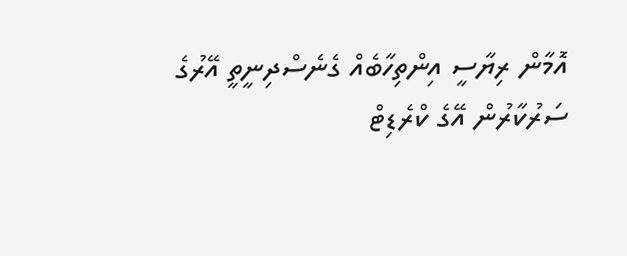އޮމާން ރިޔާސީ އިންތިހާބެއް ގެނެސްދިނީތީ އޭރުގެ ސަރުކާރުން އޭގެ ކްރެޑިޓް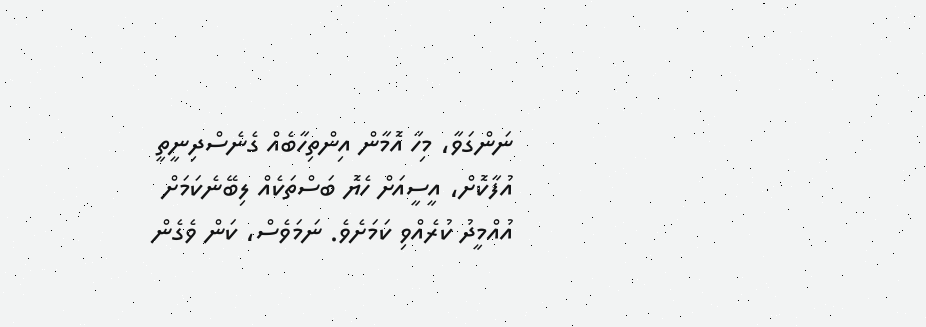ނަންގަވާ، މިހާ އޮމާން އިންތިހާބެއް ގެނެސްދިނީތީ އުފާކޮށް، އީސީއަށް ހެޔޮ ބަސްތަކެއް ލިބޭނެކަމަށް އުއްމީދު ކުރެއްވި ކަމަށެވެ. ނަމަވެސް، ކަން ވެގެން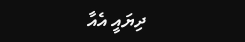ދިޔައީ އެއާ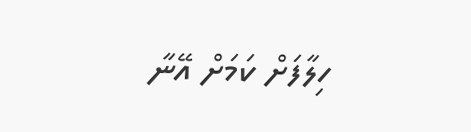ހިލާފަށް ކަމަށް އޭނާ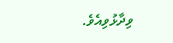ވިދާޅުވިއެވެ.